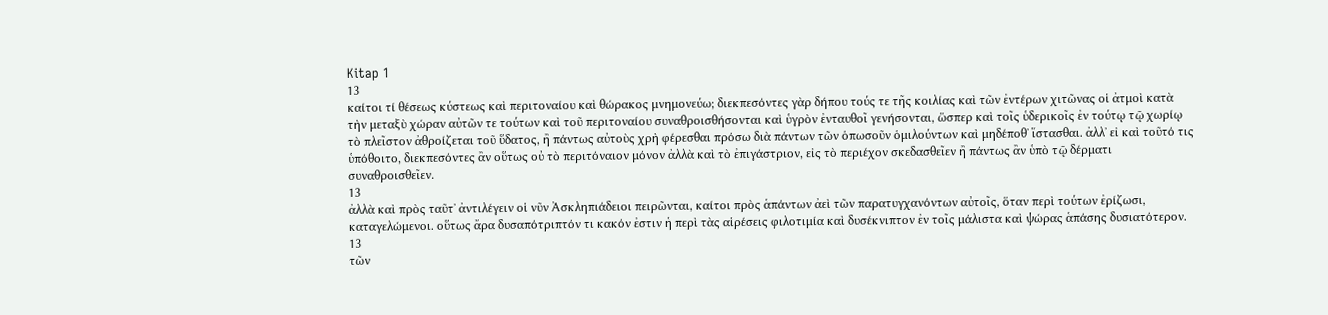Kitap 1
13
καίτοι τί θέσεως κύστεως καὶ περιτοναίου καὶ θώρακος μνημονεύω; διεκπεσόντες γὰρ δήπου τούς τε τῆς κοιλίας καὶ τῶν ἐντέρων χιτῶνας οἱ ἀτμοὶ κατὰ τὴν μεταξὺ χώραν αὐτῶν τε τούτων καὶ τοῦ περιτοναίου συναθροισθήσονται καὶ ὑγρὸν ἐνταυθοῖ γενήσονται, ὥσπερ καὶ τοῖς ὑδερικοῖς ἐν τούτῳ τῷ χωρίῳ τὸ πλεῖστον ἀθροίζεται τοῦ ὕδατος, ἢ πάντως αὐτοὺς χρὴ φέρεσθαι πρόσω διὰ πάντων τῶν ὁπωσοῦν ὁμιλούντων καὶ μηδέποθʼ ἵστασθαι. ἀλλʼ εἰ καὶ τοῦτό τις ὑπόθοιτο, διεκπεσόντες ἂν οὕτως οὐ τὸ περιτόναιον μόνον ἀλλὰ καὶ τὸ ἐπιγάστριον, εἰς τὸ περιέχον σκεδασθεῖεν ἢ πάντως ἂν ὑπὸ τῷ δέρματι συναθροισθεῖεν.
13
ἀλλὰ καὶ πρὸς ταῦτʼ ἀντιλέγειν οἱ νῦν Ἀσκληπιάδειοι πειρῶνται, καίτοι πρὸς ἁπάντων ἀεὶ τῶν παρατυγχανόντων αὐτοῖς, ὅταν περὶ τούτων ἐρίζωσι, καταγελώμενοι. οὕτως ἄρα δυσαπότριπτόν τι κακόν ἐστιν ἡ περὶ τὰς αἱρέσεις φιλοτιμία καὶ δυσέκνιπτον ἐν τοῖς μάλιστα καὶ ψώρας ἁπάσης δυσιατότερον.
13
τῶν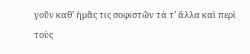γοῦν καθʼ ἡμᾶς τις σοφιστῶν τά τʼ ἄλλα καὶ περὶ τοὺς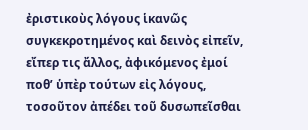ἐριστικοὺς λόγους ἱκανῶς συγκεκροτημένος καὶ δεινὸς εἰπεῖν, εἴπερ τις ἄλλος, ἀφικόμενος ἐμοί ποθʼ ὑπὲρ τούτων εἰς λόγους, τοσοῦτον ἀπέδει τοῦ δυσωπεῖσθαι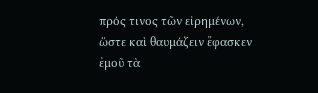πρός τινος τῶν εἰρημένων, ὥστε καὶ θαυμάζειν ἔφασκεν ἐμοῦ τὰ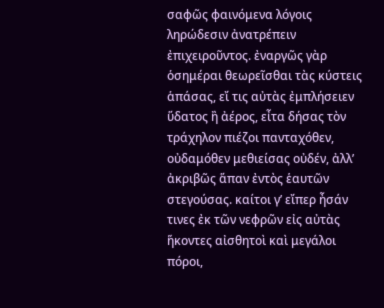σαφῶς φαινόμενα λόγοις ληρώδεσιν ἀνατρέπειν ἐπιχειροῦντος. ἐναργῶς γὰρ ὁσημέραι θεωρεῖσθαι τὰς κύστεις ἁπάσας, εἴ τις αὐτὰς ἐμπλήσειεν ὕδατος ἢ ἀέρος, εἶτα δήσας τὸν τράχηλον πιέζοι πανταχόθεν, οὐδαμόθεν μεθιείσας οὐδέν, ἀλλʼ ἀκριβῶς ἅπαν ἐντὸς ἑαυτῶν στεγούσας. καίτοι γʼ εἴπερ ἦσάν τινες ἐκ τῶν νεφρῶν εἰς αὐτὰς ἥκοντες αἰσθητοὶ καὶ μεγάλοι πόροι,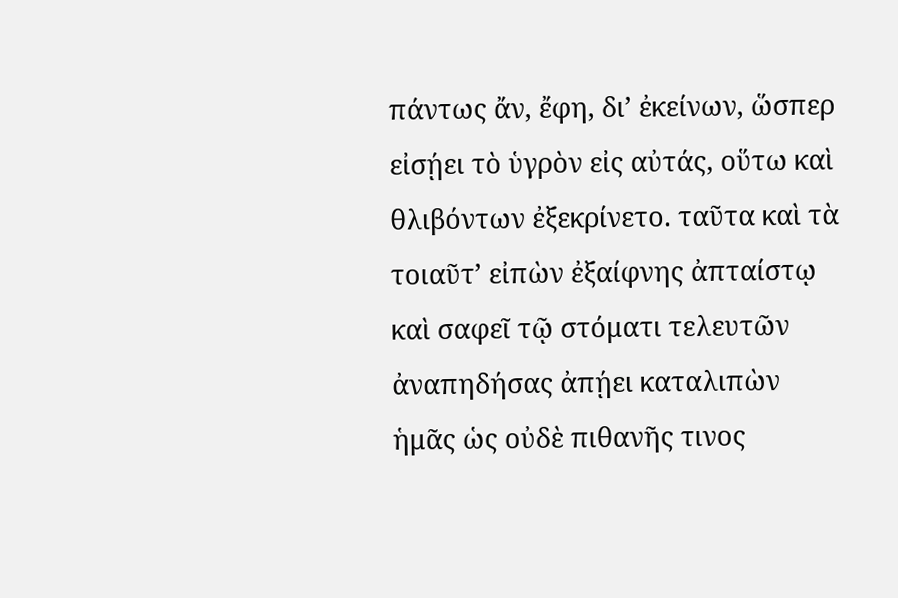πάντως ἄν, ἔφη, διʼ ἐκείνων, ὥσπερ εἰσῄει τὸ ὑγρὸν εἰς αὐτάς, οὕτω καὶ θλιβόντων ἐξεκρίνετο. ταῦτα καὶ τὰ τοιαῦτʼ εἰπὼν ἐξαίφνης ἀπταίστῳ καὶ σαφεῖ τῷ στόματι τελευτῶν ἀναπηδήσας ἀπῄει καταλιπὼν ἡμᾶς ὡς οὐδὲ πιθανῆς τινος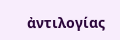ἀντιλογίας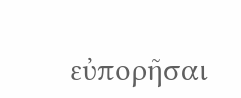εὐπορῆσαι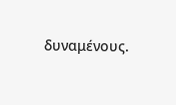δυναμένους.